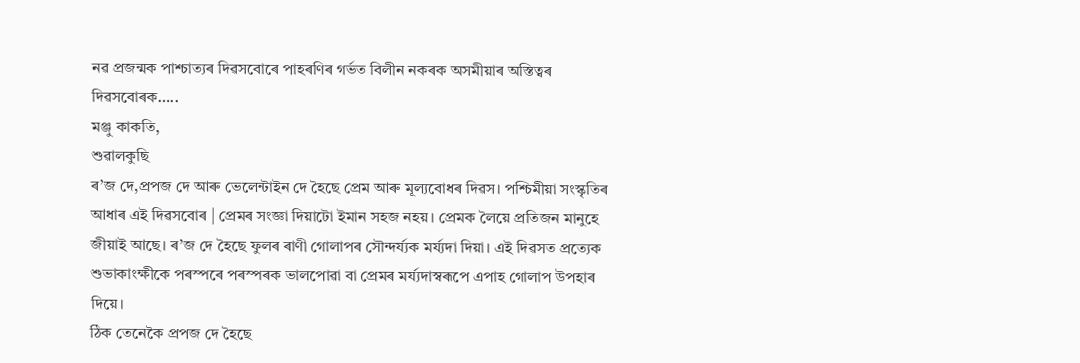নৱ প্রজন্মক পাশ্চাত্যৰ দিৱসবোৰে পাহৰণিৰ গৰ্ভত বিলীন নকৰক অসমীয়াৰ অস্তিত্বৰ দিৱসবোৰক…..
মঞ্জু কাকতি,
শুৱালকুছি
ৰ’জ দে,প্রপজ দে আৰু ভেলেন্টাইন দে হৈছে প্রেম আৰু মূল্যবোধৰ দিৱস। পশ্চিমীয়া সংস্কৃতিৰ আধাৰ এই দিৱসবোৰ | প্রেমৰ সংজ্ঞা দিয়াটো ইমান সহজ নহয়। প্রেমক লৈয়ে প্রতিজন মানুহে জীয়াই আছে। ৰ’জ দে হৈছে ফুলৰ ৰাণী গোলাপৰ সৌন্দৰ্য্যক মৰ্য্যদা দিয়া। এই দিৱসত প্রত্যেক শুভাকাংক্ষীকে পৰস্পৰে পৰস্পৰক ভালপোৱা বা প্রেমৰ মৰ্য্যদাস্বৰূপে এপাহ গোলাপ উপহাৰ দিয়ে।
ঠিক তেনেকৈ প্রপজ দে হৈছে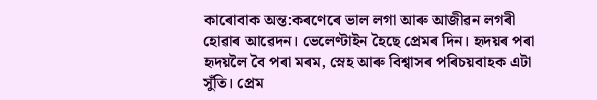কাৰোবাক অন্ত:কৰণেৰে ভাল লগা আৰু আজীৱন লগৰী হোৱাৰ আৱেদন। ভেলেণ্টাইন হৈছে প্রেমৰ দিন। হৃদয়ৰ পৰা হৃদয়লৈ বৈ পৰা মৰম, স্নেহ আৰু বিশ্বাসৰ পৰিচয়বাহক এটা সুঁতি। প্রেম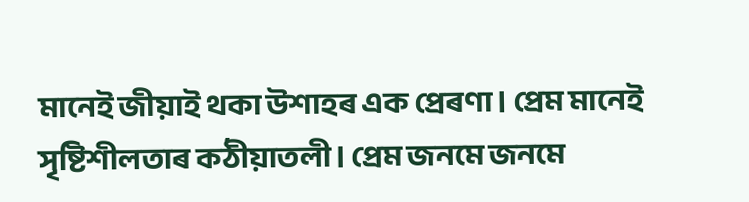মানেই জীয়াই থকা উশাহৰ এক প্রেৰণা। প্রেম মানেই সৃষ্টিশীলতাৰ কঠীয়াতলী। প্রেম জনমে জনমে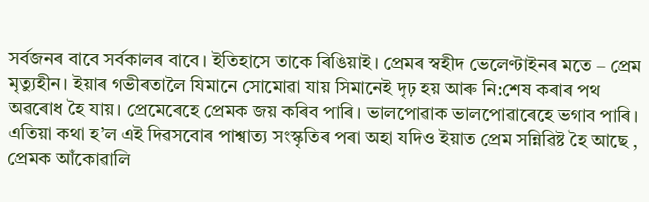সৰ্বজনৰ বাবে সৰ্বকালৰ বাবে। ইতিহাসে তাকে ৰিঙিয়াই। প্রেমৰ স্বহীদ ভেলেণ্টাইনৰ মতে – প্রেম মৃত্যুহীন। ইয়াৰ গভীৰতালৈ যিমানে সোমোৱা যায় সিমানেই দৃঢ় হয় আৰু নি:শেষ কৰাৰ পথ অৱৰোধ হৈ যায়। প্রেমেৰেহে প্রেমক জয় কৰিব পাৰি। ভালপোৱাক ভালপোৱাৰেহে ভগাব পাৰি।
এতিয়া কথা হ’ল এই দিৱসবোৰ পাশ্বাত্য সংস্কৃতিৰ পৰা অহা যদিও ইয়াত প্রেম সন্নিৱিষ্ট হৈ আছে , প্রেমক আঁকোৱালি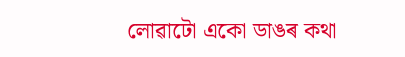লোৱাটো একো ডাঙৰ কথা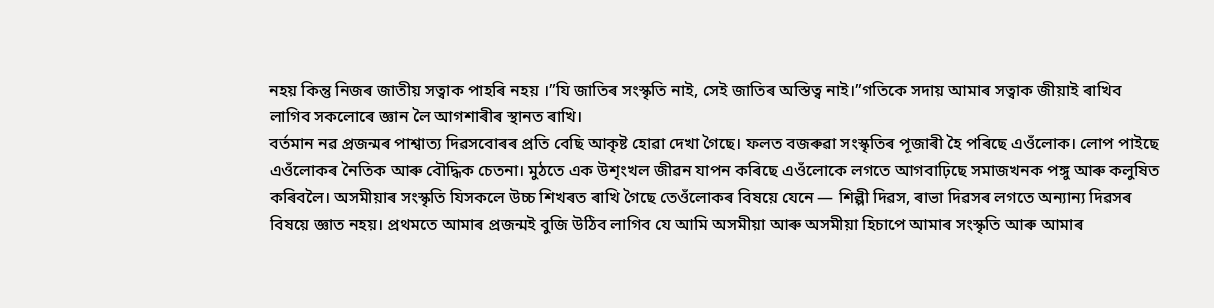নহয় কিন্তু নিজৰ জাতীয় সত্বাক পাহৰি নহয় ।”যি জাতিৰ সংস্কৃতি নাই, সেই জাতিৰ অস্তিত্ব নাই।”গতিকে সদায় আমাৰ সত্বাক জীয়াই ৰাখিব লাগিব সকলোৰে জ্ঞান লৈ আগশাৰীৰ স্থানত ৰাখি।
বৰ্তমান নৱ প্রজন্মৰ পাশ্বাত্য দিৱসবোৰৰ প্রতি বেছি আকৃষ্ট হোৱা দেখা গৈছে। ফলত বজৰুৱা সংস্কৃতিৰ পূজাৰী হৈ পৰিছে এওঁলোক। লোপ পাইছে এওঁলোকৰ নৈতিক আৰু বৌদ্ধিক চেতনা। মুঠতে এক উশৃংখল জীৱন যাপন কৰিছে এওঁলোকে লগতে আগবাঢ়িছে সমাজখনক পঙ্গু আৰু কলুষিত কৰিবলৈ। অসমীয়াৰ সংস্কৃতি যিসকলে উচ্চ শিখৰত ৰাখি গৈছে তেওঁলোকৰ বিষয়ে যেনে — শিল্পী দিৱস, ৰাভা দিৱসৰ লগতে অন্যান্য দিৱসৰ বিষয়ে জ্ঞাত নহয়। প্রথমতে আমাৰ প্রজন্মই বুজি উঠিব লাগিব যে আমি অসমীয়া আৰু অসমীয়া হিচাপে আমাৰ সংস্কৃতি আৰু আমাৰ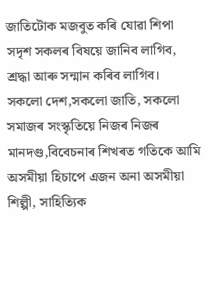জাতিটোক মজবুত কৰি যোৱা শিপা সদৃশ সকলৰ বিষয়ে জানিব লাগিব, শ্রদ্ধা আৰু সন্মান কৰিব লাগিব।
সকলো দেশ,সকলো জাতি, সকলো সমাজৰ সংস্কৃতিয়ে নিজৰ নিজৰ মানদণ্ড,বিবেচনাৰ শিখৰত গতিকে আমি অসমীয়া হিচাপে এজন অনা অসমীয়া শিল্পী, সাহিত্যিক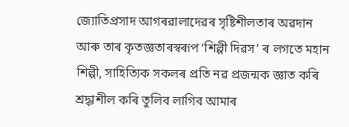জ্যোতিপ্ৰসাদ আগৰৱালাদেৱৰ সৃষ্টিশীলতাৰ অৱদান আৰু তাৰ কৃতজ্ঞতাৰস্বৰূপ ‘শিল্পী দিৱস’ ৰ লগতে মহান শিল্পী, সাহিত্যিক সকলৰ প্রতি নৱ প্রজন্মক জ্ঞাত কৰি শ্রদ্ধাশীল কৰি তুলিব লাগিব আমাৰ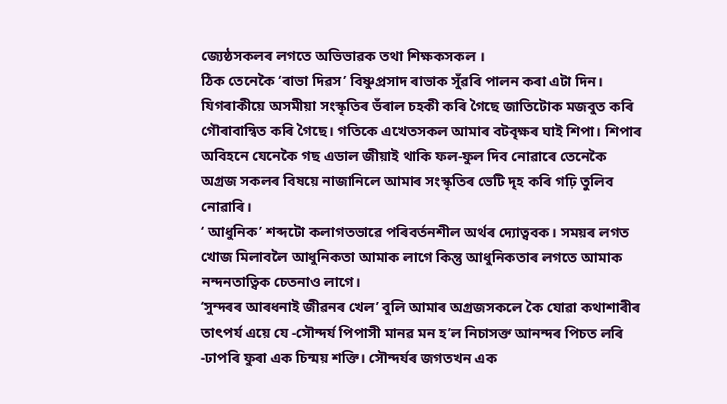জ্যেষ্ঠসকলৰ লগতে অভিভাৱক তথা শিক্ষকসকল ।
ঠিক তেনেকৈ ‘ৰাভা দিৱস’ বিষ্ণুপ্ৰসাদ ৰাভাক সুঁৱৰি পালন কৰা এটা দিন। যিগৰাকীয়ে অসমীয়া সংস্কৃতিৰ ভঁৰাল চহকী কৰি গৈছে জাতিটোক মজবুত কৰি গৌৰাবান্বিত কৰি গৈছে। গতিকে এখেতসকল আমাৰ বটবৃক্ষৰ ঘাই শিপা। শিপাৰ অবিহনে যেনেকৈ গছ এডাল জীয়াই থাকি ফল-ফুল দিব নোৱাৰে তেনেকৈ অগ্রজ সকলৰ বিষয়ে নাজানিলে আমাৰ সংস্কৃতিৰ ভেটি দৃহ কৰি গঢ়ি তুলিব নোৱাৰি।
‘ আধুনিক’ শব্দটো কলাগতভাৱে পৰিবৰ্তনশীল অৰ্থৰ দ্যোত্ববক। সময়ৰ লগত খোজ মিলাবলৈ আধুনিকতা আমাক লাগে কিন্তু আধুনিকতাৰ লগতে আমাক নন্দনতাত্বিক চেতনাও লাগে।
‘সুন্দৰৰ আৰধনাই জীৱনৰ খেল’ বুলি আমাৰ অগ্রজসকলে কৈ যোৱা কথাশাৰীৰ তাৎপৰ্য এয়ে যে -সৌন্দৰ্য পিপাসী মানৱ মন হ’ল নিচাসক্ত আনন্দৰ পিচত লৰি -ঢাপৰি ফুৰা এক চিন্ময় শক্তি। সৌন্দৰ্যৰ জগতখন এক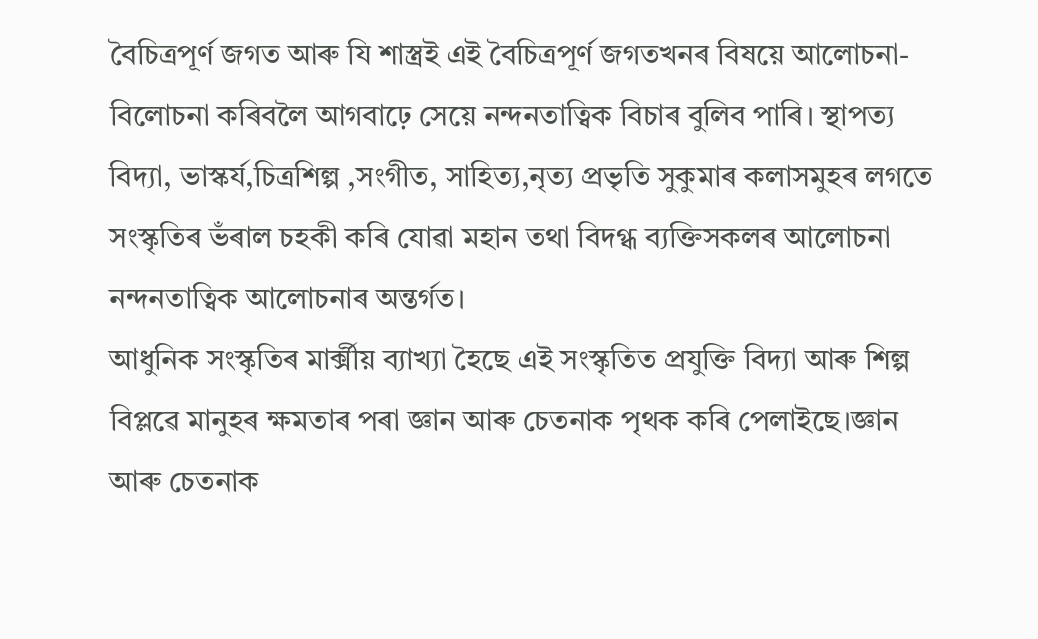বৈচিত্রপূৰ্ণ জগত আৰু যি শাস্ত্রই এই বৈচিত্রপূৰ্ণ জগতখনৰ বিষয়ে আলোচনা- বিলোচনা কৰিবলৈ আগবাঢ়ে সেয়ে নন্দনতাত্বিক বিচাৰ বুলিব পাৰি। স্থাপত্য বিদ্যা, ভাস্কৰ্য,চিত্রশিল্প ,সংগীত, সাহিত্য,নৃত্য প্রভৃতি সুকুমাৰ কলাসমুহৰ লগতে সংস্কৃতিৰ ভঁৰাল চহকী কৰি যোৱা মহান তথা বিদগ্ধ ব্যক্তিসকলৰ আলোচনা নন্দনতাত্বিক আলোচনাৰ অন্তৰ্গত।
আধুনিক সংস্কৃতিৰ মাৰ্ক্সীয় ব্যাখ্যা হৈছে এই সংস্কৃতিত প্রযুক্তি বিদ্যা আৰু শিল্প বিপ্লৱে মানুহৰ ক্ষমতাৰ পৰা জ্ঞান আৰু চেতনাক পৃথক কৰি পেলাইছে।জ্ঞান আৰু চেতনাক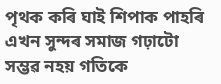পৃথক কৰি ঘাই শিপাক পাহৰি এখন সুন্দৰ সমাজ গঢ়াটো সম্ভৱ নহয় গতিকে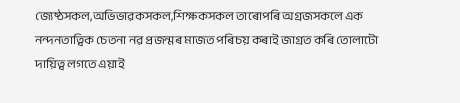জ্যেষ্ঠসকল,অভিভাৱকসকল,শিক্ষকসকল তাৰোপৰি অগ্রজসকলে এক নন্দনতাত্বিক চেতনা নৱ প্রজন্মৰ মাজত পৰিচয় কৰাই জাগ্রত কৰি তোলাটো দায়িত্ব লগতে এয়াই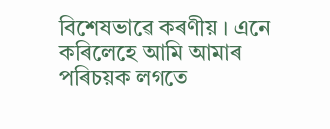বিশেষভাৱে কৰণীয় । এনে কৰিলেহে আমি আমাৰ পৰিচয়ক লগতে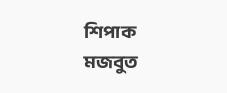শিপাক মজবুত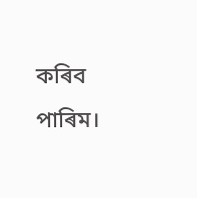কৰিব পাৰিম।